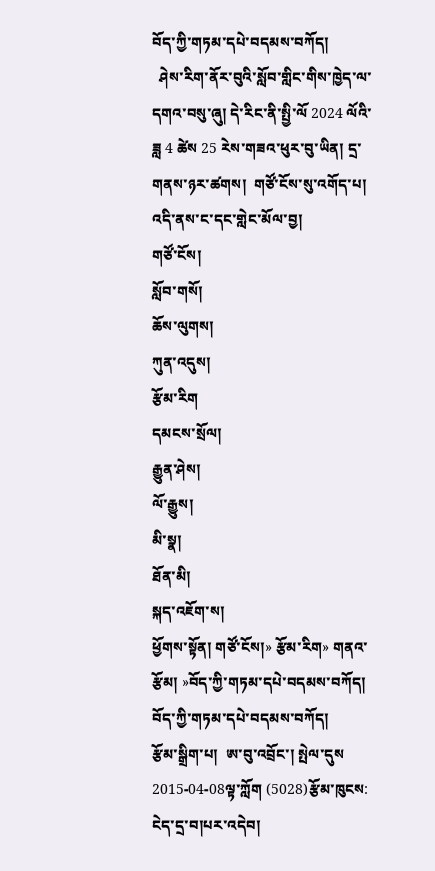བོད་ཀྱི་གཏམ་དཔེ་བདམས་བཀོད།
  ཤེས་རིག་ནོར་བུའི་སློབ་གླིང་གིས་ཁྱེད་ལ་དགའ་བསུ་ཞུ། དེ་རིང་ནི་སྤྱི་ལོ 2024 ལོའི་ཟླ 4 ཚེས 25 རེས་གཟའ་ཕུར་བུ་ཡིན། དྲ་གནས་ཉར་ཚགས།  གཙོ་ངོས་སུ་འགོད་པ། འདི་ནས་ང་དང་གླེང་མོལ་བྱ།
གཙོ་ངོས།
སློབ་གསོ།
ཆོས་ལུགས།
ཀུན་འདུས།
རྩོམ་རིག
དམངས་སྲོལ།
རྒྱུན་ཤེས།
ལོ་རྒྱུས།
མི་སྣ།
ཐོན་མི།
སྐད་འཇོག་ས།
ཕྱོགས་སྟོན། གཙོ་ངོས།» རྩོམ་རིག» གནའ་རྩོམ། »བོད་ཀྱི་གཏམ་དཔེ་བདམས་བཀོད།
བོད་ཀྱི་གཏམ་དཔེ་བདམས་བཀོད།
རྩོམ་སྒྲིག་པ།  ཨ་བུ་འབྲོང་། སྤེལ་དུས 2015-04-08ལྟ་ཀློག (5028)རྩོམ་ཁུངས: ངེད་དྲ་བ།པར་འདེབ།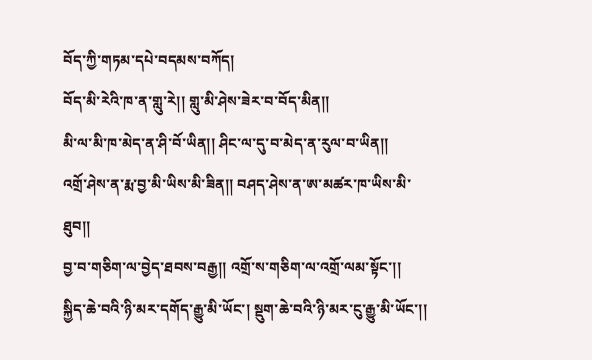བོད་ཀྱི་གཏམ་དཔེ་བདམས་བཀོད།
བོད་མི་རེའི་ཁ་ན་གླུ་རེ།། གླུ་མི་ཤེས་ཟེར་བ་བོད་མིན།།
མི་ལ་མི་ཁ་མེད་ན་ཤི་བོ་ཡིན།། ཤིང་ལ་དུ་བ་མེད་ན་རུལ་བ་ཡིན།།
འགྲོ་ཤེས་ན་རྨ་བྱ་མི་ཡིས་མི་ཟིན།། བཤད་ཤེས་ན་ཨ་མཚར་ཁ་ཡིས་མི་ཐུབ།།
བྱ་བ་གཅིག་ལ་བྱེད་ཐབས་བརྒྱ།། འགྲོ་ས་གཅིག་ལ་འགྲོ་ལམ་སྟོང་།།
སྐྱིད་ཆེ་བའི་ཉི་མར་དགོད་རྒྱུ་མི་ཡོང་། སྡུག་ཆེ་བའི་ཉི་མར་ངུ་རྒྱུ་མི་ཡོང་།།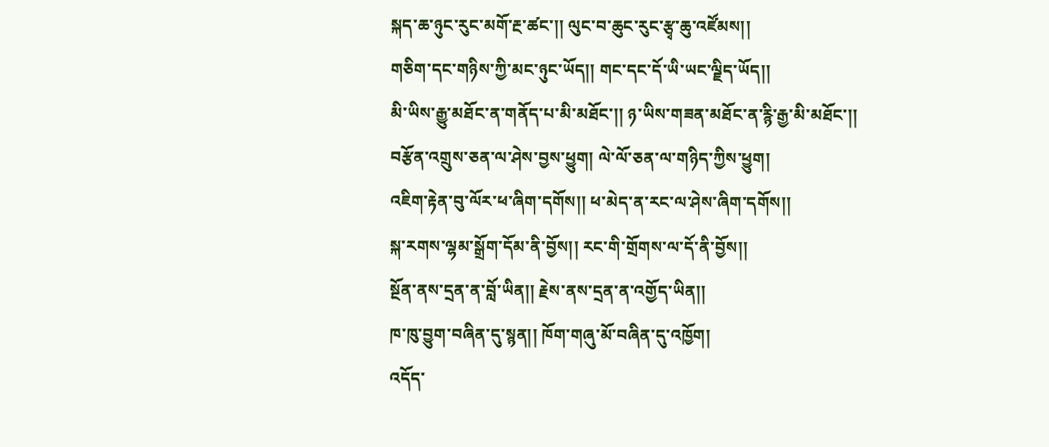སྐད་ཆ་ཉུང་རུང་མགོ་རྔ་ཚང་།། ལུང་བ་ཆུང་རུང་རྩྭ་ཆུ་འཛོམས།།
གཅིག་དང་གཉིས་ཀྱི་མང་ཉུང་ཡོད།། གང་དང་དོ་ཡི་ཡང་ལྗིད་ཡོད།།
མི་ཡིས་རྒྱུ་མཐོང་ན་གནོད་པ་མི་མཐོང་།། ཉ་ཡིས་གཟན་མཐོང་ན་རྙི་རྒྱ་མི་མཐོང་།།
བརྩོན་འགྲུས་ཅན་ལ་ཤེས་བྱས་ཕྱུག། ལེ་ལོ་ཅན་ལ་གཉིད་ཀྱིས་ཕྱུག།
འཇིག་རྟེན་བུ་ལོར་ཕ་ཞིག་དགོས།། ཕ་མེད་ན་རང་ལ་ཤེས་ཞིག་དགོས།།
སྐ་རགས་ལྷམ་སྒྲོག་དོམ་ནི་བྱོས།། རང་གི་གྲོགས་ལ་དོ་ནི་བྱོས།།
སྔོན་ནས་དྲན་ན་བློ་ཡིན།། རྗེས་ནས་དྲན་ན་འགྱོད་ཡིན།།
ཁ་ཁུ་བྱུག་བཞིན་དུ་སྙན།། ཁོག་གཞུ་མོ་བཞིན་དུ་འཁྱོག།
འདོད་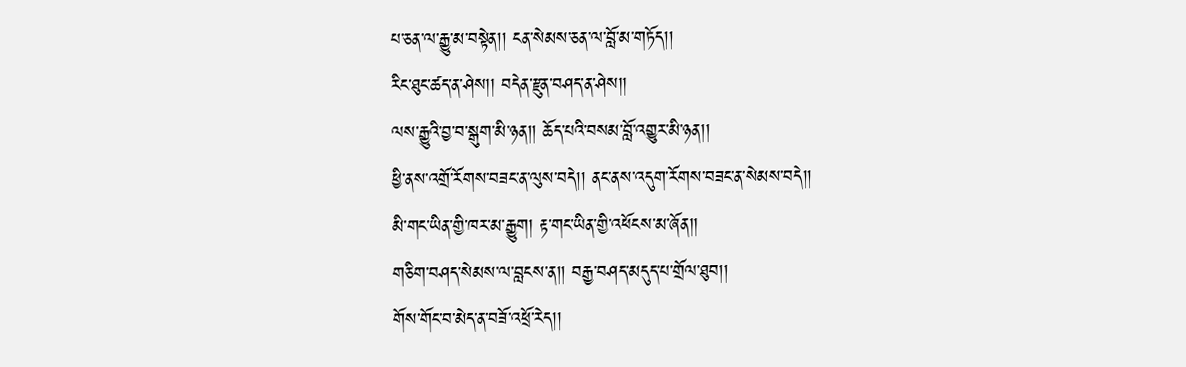པ་ཅན་ལ་རྒྱུ་མ་བསྟེན།། ངན་སེམས་ཅན་ལ་བློ་མ་གཏོད།།
རིང་ཐུང་ཚད་ན་ཤེས།། བདེན་རྫུན་བཤད་ན་ཤེས།།
ལས་རྒྱུའི་བྱ་བ་སྒུག་མི་ཉན།། ཆོད་པའི་བསམ་བློ་འགྱུར་མི་ཉན།།
ཕྱི་ནས་འགྲོ་རོགས་བཟང་ན་ལུས་བདེ།། ནང་ནས་འདུག་རོགས་བཟང་ན་སེམས་བདེ།།
མི་གང་ཡིན་གྱི་ཁར་མ་རྒྱུག། རྟ་གང་ཡིན་གྱི་འཕོངས་མ་ཞོན།།
གཅིག་བཤད་སེམས་ལ་བླངས་ན།། བརྒྱ་བཤད་མདུད་པ་གྲོལ་ཐུབ།།
གོས་གོང་བ་མེད་ན་བཟོ་འཕྲོ་རེད།།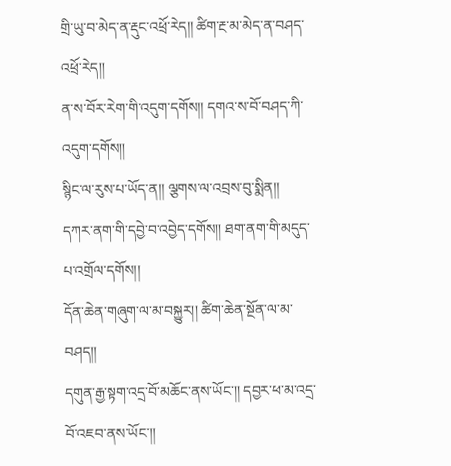གྲི་ཡུ་བ་མེད་ན་རྡུང་འཕྲོ་རེད།། ཚིག་རྔ་མ་མེད་ན་བཤད་འཕྲོ་རེད།།
ན་ས་བོར་རེག་གི་འདུག་དགོས།། དགའ་ས་བོ་བཤད་ཀི་འདུག་དགོས།།
སྙིང་ལ་རུས་པ་ཡོད་ན།། ལྕགས་ལ་འབྲས་བུ་སྨིན།།
དཀར་ནག་གི་དབྱེ་བ་འབྱེད་དགོས།། ཐག་ནག་གི་མདུད་པ་འགྲོལ་དགོས།།
དོན་ཆེན་གཞུག་ལ་མ་བསྐྱུར།། ཚིག་ཆེན་སྔོན་ལ་མ་བཤད།།
དགུན་རྒྱ་སྟག་འདྲ་བོ་མཆོང་ནས་ཡོང་།། དབྱར་ཕ་མ་འདྲ་བོ་འཇབ་ནས་ཡོང་།།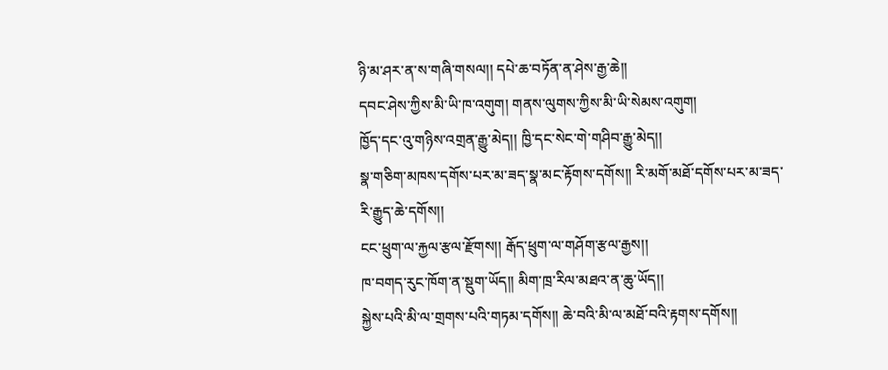ཉི་མ་ཤར་ན་ས་གཞི་གསལ།། དཔེ་ཆ་བཏོན་ན་ཤེས་རྒྱ་ཆེ།།
དབང་ཤེས་ཀྱིས་མི་ཡི་ཁ་འགུག། གནས་ལུགས་ཀྱིས་མི་ཡི་སེམས་འགུག།
ཁྱོད་དང་འུ་གཉིས་འགྲན་རྒྱུ་མེད།། ཁྱི་དང་སེང་གེ་གཤིབ་རྒྱུ་མེད།།
སྣ་གཅིག་མཁས་དགོས་པར་མ་ཟད་སྣ་མང་རྟོགས་དགོས།། རི་མགོ་མཐོ་དགོས་པར་མ་ཟད་རི་རྒྱུད་ཆེ་དགོས།།
ངང་ཕྲུག་ལ་རྐྱལ་རྩལ་རྫོགས།། རྒོད་ཕྲུག་ལ་གཤོག་རྩལ་རྒྱས།།
ཁ་བགད་རུང་ཁོག་ན་སྡུག་ཡོད།། མིག་ཁྲ་རིལ་མཐའ་ན་ཆུ་ཡོད།།
སྐྱེས་པའི་མི་ལ་གྲགས་པའི་གཏམ་དགོས།། ཆེ་བའི་མི་ལ་མཐོ་བའི་རྟགས་དགོས།།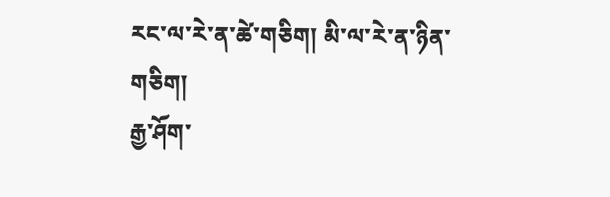རང་ལ་རེ་ན་ཚེ་གཅིག། མི་ལ་རེ་ན་ཉིན་གཅིག།
རྒྱ་ཤོག་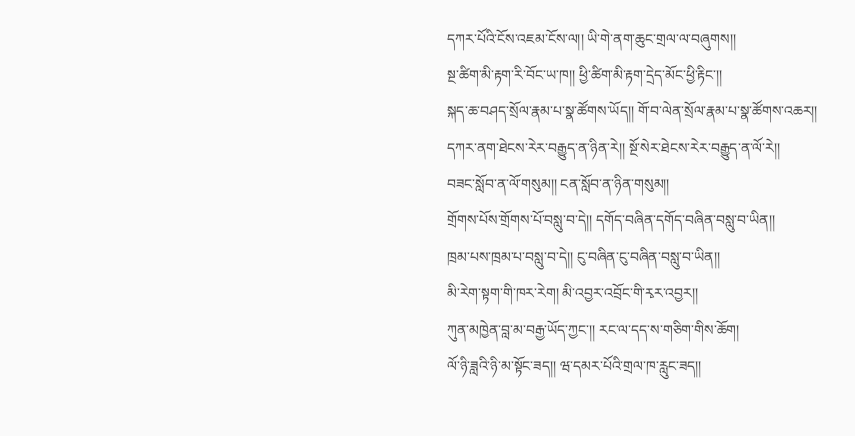དཀར་པོའི་ངོས་འཇམ་ངོས་ལ།། ཡི་གེ་ནག་ཆུང་གྲལ་ལ་བཞུགས།།
སྔ་ཚིག་མི་རྟག་རི་བོང་ཡ་ཁ།། ཕྱི་ཚིག་མི་རྟག་དྲེད་མོང་ཕྱི་རྟིང་།།
སྐད་ཆ་བཤད་སྲོལ་རྣམ་པ་སྣ་ཚོགས་ཡོད།། གོ་བ་ལེན་སྲོལ་རྣམ་པ་སྣ་ཚོགས་འཆར།།
དཀར་ནག་ཐེངས་རེར་བརྒྱུད་ན་ཉིན་རེ།། སྔོ་སེར་ཐེངས་རེར་བརྒྱུད་ན་ལོ་རེ།།
བཟང་སློབ་ན་ལོ་གསུམ།། ངན་སློབ་ན་ཉིན་གསུམ།།
གྲོགས་པོས་གྲོགས་པོ་བསླུ་བ་དེ།། དགོད་བཞིན་དགོད་བཞིན་བསླུ་བ་ཡིན།།
ཁྲམ་པས་ཁྲམ་པ་བསླུ་བ་དེ།། ངུ་བཞིན་ངུ་བཞིན་བསླུ་བ་ཡིན།།
མི་རེག་སྟག་གི་ཁར་རེག། མི་འབྱར་འབྲོང་གི་རྭར་འབྱར།།
ཀུན་མཁྱེན་བླ་མ་བརྒྱ་ཡོད་ཀྱང་།། རང་ལ་དད་ས་གཅིག་གིས་ཆོག།
ལོ་ཉི་ཟླའི་ཉི་མ་སྟོང་ཟད།། ཝ་དམར་པོའི་གྲལ་ཁ་རླུང་ཟད།།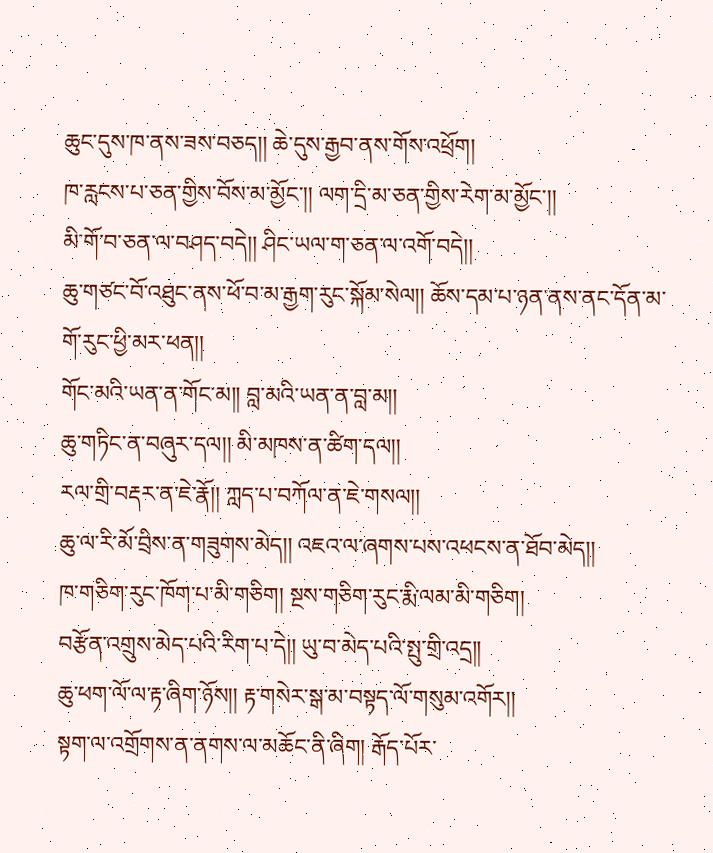ཆུང་དུས་ཁ་ནས་ཟས་བཅད།། ཆེ་དུས་རྒྱབ་ནས་གོས་འཕྲོག།
ཁ་རླངས་པ་ཅན་གྱིས་བོས་མ་མྱོང་།། ལག་དྲི་མ་ཅན་གྱིས་རེག་མ་མྱོང་།།
མི་གོ་བ་ཅན་ལ་བཤད་བདེ།། ཤིང་ཡལ་ག་ཅན་ལ་འགོ་བདེ།།
ཆུ་གཙང་བོ་འཐུང་ནས་ཕོ་བ་མ་རྒྱག་རུང་སྐོམ་སེལ།། ཆོས་དམ་པ་ཉན་ནས་ནང་དོན་མ་གོ་རུང་ཕྱི་མར་ཕན།།
གོང་མའི་ཡན་ན་གོང་མ།། བླ་མའི་ཡན་ན་བླ་མ།།
ཆུ་གཏིང་ན་བཞུར་དལ།། མི་མཁས་ན་ཚིག་དལ།།
རལ་གྲི་བརྡར་ན་ཇེ་རྣོ།། ཀླད་པ་བཀོལ་ན་ཇེ་གསལ།།
ཆུ་ལ་རི་མོ་བྲིས་ན་གཟུགས་མེད།། འཇའ་ལ་ཞགས་པས་འཕངས་ན་ཐོབ་མེད།།
ཁ་གཅིག་རུང་ཁོག་པ་མི་གཅིག། སྔས་གཅིག་རུང་རྨི་ལམ་མི་གཅིག།
བརྩོན་འགྲུས་མེད་པའི་རིག་པ་དེ།། ཡུ་བ་མེད་པའི་སྤུ་གྲི་འདྲ།།
ཆུ་ཕག་ལོ་ལ་རྟ་ཞིག་ཉོས།། རྟ་གསེར་སྒ་མ་བསྟད་ལོ་གསུམ་འགོར།།
སྟག་ལ་འགྲོགས་ན་ནགས་ལ་མཆོང་ནི་ཞིག། རྒོད་པོར་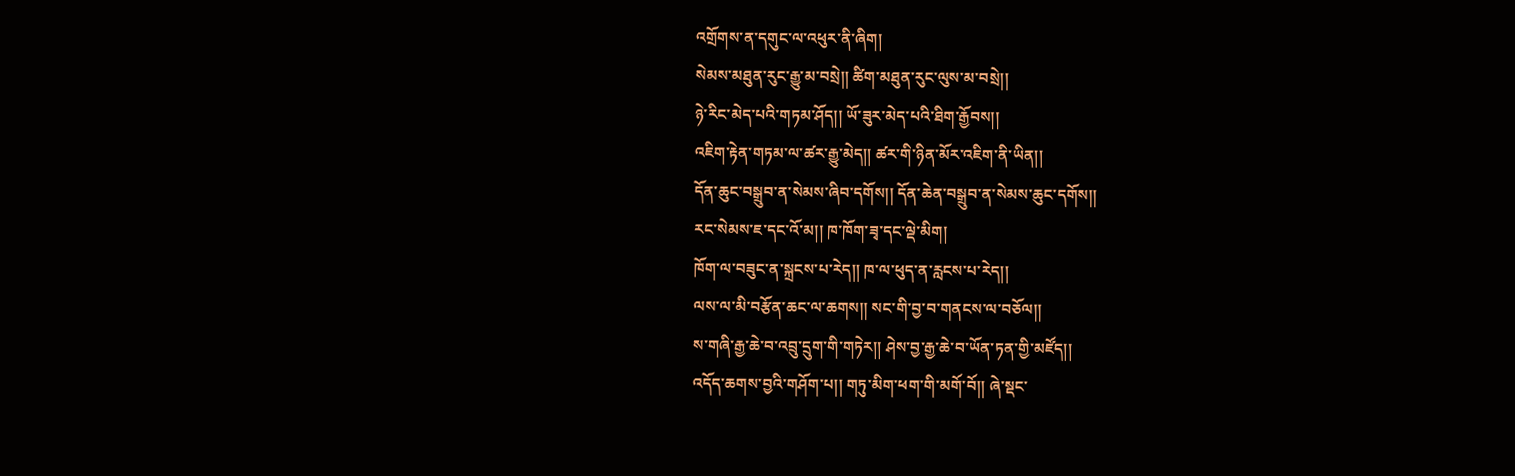འགྲོགས་ན་དགུང་ལ་འཕུར་ནི་ཞིག།
སེམས་མཐུན་རུང་རྒྱུ་མ་བསྲེ།། ཚིག་མཐུན་རུང་ལུས་མ་བསྲེ།།
ཉེ་རིང་མེད་པའི་གཏམ་ཤོད།། ཡོ་ཟུར་མེད་པའི་ཐིག་རྒྱོབས།།
འཇིག་རྟེན་གཏམ་ལ་ཚར་རྒྱུ་མེད།། ཚར་གི་ཉིན་མོར་འཇིག་ནི་ཡིན།།
དོན་ཆུང་བསྒྲུབ་ན་སེམས་ཞིབ་དགོས།། དོན་ཆེན་བསྒྲུབ་ན་སེམས་ཆུང་དགོས།།
རང་སེམས་ཇ་དང་འོ་མ།། ཁ་ཁོག་ཟྭ་དང་ལྡེ་མིག།
ཁོག་ལ་བཟུང་ན་སྐྲངས་པ་རེད།། ཁ་ལ་ཕུད་ན་རླངས་པ་རེད།།
ལས་ལ་མི་བརྩོན་ཆང་ལ་ཆགས།། སང་གི་བྱ་བ་གནངས་ལ་བཅོལ།།
ས་གཞི་རྒྱ་ཆེ་བ་འབྲུ་དྲུག་གི་གཏེར།། ཤེས་བྱ་རྒྱ་ཆེ་བ་ཡོན་ཏན་གྱི་མཛོད།།
འདོད་ཆགས་བྱའི་གཤོག་པ།། གཏུ་མིག་ཕག་གི་མགོ་བོ།། ཞེ་སྡང་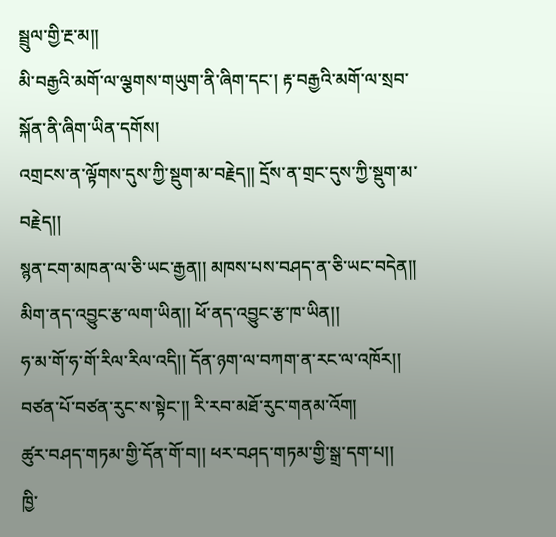སྦྲུལ་གྱི་རྔ་མ།།
མི་བརྒྱའི་མགོ་ལ་ལྕགས་གཡུག་ནི་ཞིག་དང་། རྟ་བརྒྱའི་མགོ་ལ་སྲབ་སྐོན་ནི་ཞིག་ཡིན་དགོས།
འགྲངས་ན་ལྟོགས་དུས་ཀྱི་སྡུག་མ་བརྗེད།། དྲོས་ན་གྲང་དུས་ཀྱི་སྡུག་མ་བརྗེད།།
སྙན་ངག་མཁན་ལ་ཅི་ཡང་རྒྱན།། མཁས་པས་བཤད་ན་ཅི་ཡང་བདེན།།
མིག་ནད་འབྱུང་རྩ་ལག་ཡིན།། ཕོ་ནད་འབྱུང་རྩ་ཁ་ཡིན།།
ཧ་མ་གོ་ཧ་གོ་རིལ་རིལ་འདི།། དོན་ཉག་ལ་བཀག་ན་རང་ལ་འཁོར།།
བཙན་པོ་བཙན་རུང་ས་སྟེང་།། རི་རབ་མཐོ་རུང་གནམ་འོག།
ཚུར་བཤད་གཏམ་གྱི་དོན་གོ་བ།། ཕར་བཤད་གཏམ་གྱི་སྒྲ་དག་པ།།
ཁྱི་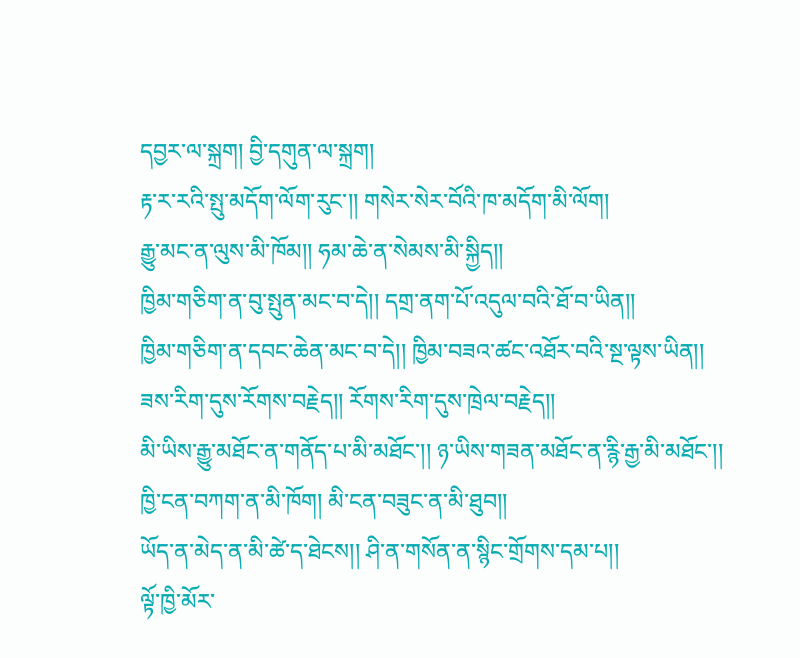དབྱར་ལ་སྐྲག། བྱི་དགུན་ལ་སྐྲག།
རྟ་ར་རའི་སྤུ་མདོག་ལོག་རུང་།། གསེར་སེར་བོའི་ཁ་མདོག་མི་ལོག།
རྒྱུ་མང་ན་ལུས་མི་ཁོམ།། ཧམ་ཆེ་ན་སེམས་མི་སྐྱིད།།
ཁྱིམ་གཅིག་ན་བུ་སྤུན་མང་བ་དེ།། དགྲ་ནག་པོ་འདུལ་བའི་ཐོ་བ་ཡིན།།
ཁྱིམ་གཅིག་ན་དབང་ཆེན་མང་བ་དེ།། ཁྱིམ་བཟའ་ཚང་འཐོར་བའི་སྔ་ལྟས་ཡིན།།
ཟས་རིག་དུས་རོགས་བརྗེད།། རོགས་རིག་དུས་ཁྲེལ་བརྗེད།།
མི་ཡིས་རྒྱུ་མཐོང་ན་གནོད་པ་མི་མཐོང་།། ཉ་ཡིས་གཟན་མཐོང་ན་རྙི་རྒྱ་མི་མཐོང་།།
ཁྱི་ངན་བཀག་ན་མི་ཁོག། མི་ངན་བཟུང་ན་མི་ཐུབ།།
ཡོད་ན་མེད་ན་མི་ཚེ་ད་ཐེངས།། ཤི་ན་གསོན་ན་སྙིང་གྲོགས་དམ་པ།།
ལྟོ་ཁྱི་མོར་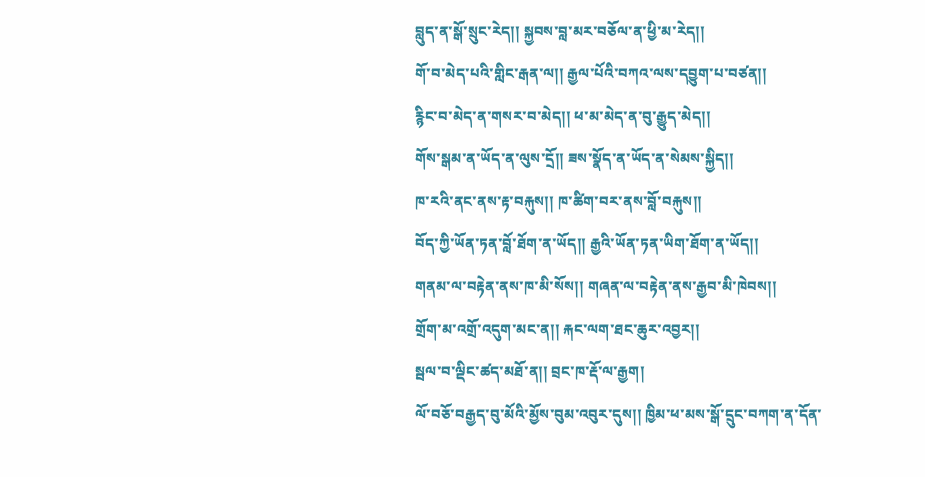བླུད་ན་སྒོ་སྲུང་རེད།། སྐྱབས་བླ་མར་བཅོལ་ན་ཕྱི་མ་རེད།།
གོ་བ་མེད་པའི་གླིང་རྒན་ལ།། རྒྱལ་པོའི་བཀའ་ལས་དབྱུག་པ་བཙན།།
རྙིང་བ་མེད་ན་གསར་བ་མེད།། ཕ་མ་མེད་ན་བུ་རྒྱུད་མེད།།
གོས་སྒམ་ན་ཡོད་ན་ལུས་དྲོ།། ཟས་སྣོད་ན་ཡོད་ན་སེམས་སྐྱིད།།
ཁ་རའི་ནང་ནས་རྟ་བརྐུས།། ཁ་ཚིག་བར་ནས་བློ་བརྐུས།།
བོད་ཀྱི་ཡོན་ཏན་བློ་ཐོག་ན་ཡོད།། རྒྱའི་ཡོན་ཏན་ཡིག་ཐོག་ན་ཡོད།།
གནམ་ལ་བརྟེན་ནས་ཁ་མི་སོས།། གཞན་ལ་བརྟེན་ནས་རྒྱབ་མི་ཁེབས།།
གྲོག་མ་འགྲོ་འདུག་མང་ན།། རྐང་ལག་ཐང་ཆུར་འབྱར།།
སྦལ་བ་ལྡིང་ཚད་མཐོ་ན།། བྲང་ཁ་རྡོ་ལ་རྒྱག།
ལོ་བཅོ་བརྒྱད་བུ་མོའི་མྱོས་བུམ་འབུར་དུས།། ཁྱིམ་ཕ་མས་སྒོ་དྲུང་བཀག་ན་དོན་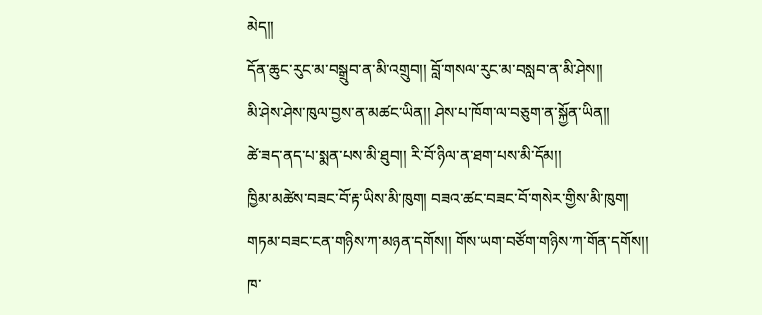མེད།།
དོན་ཆུང་རུང་མ་བསྒྲུབ་ན་མི་འགྲུབ།། བློ་གསལ་རུང་མ་བསླབ་ན་མི་ཤེས།།
མི་ཤེས་ཤེས་ཁུལ་བྱས་ན་མཚང་ཡིན།། ཤེས་པ་ཁོག་ལ་བཅུག་ན་སྐྱོན་ཡིན།།
ཚེ་ཟད་ནད་པ་སྨན་པས་མི་ཐུབ།། རི་བོ་ཉིལ་ན་ཐག་པས་མི་དོམ།།
ཁྱིམ་མཚེས་བཟང་བོ་རྟ་ཡིས་མི་ཁུག། བཟའ་ཚང་བཟང་བོ་གསེར་གྱིས་མི་ཁུག།
གཏམ་བཟང་ངན་གཉིས་ཀ་མཉན་དགོས།། གོས་ཡག་བཙོག་གཉིས་ཀ་གོན་དགོས།།
ཁ་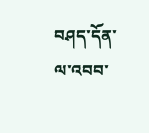བཤད་དོན་ལ་འབབ་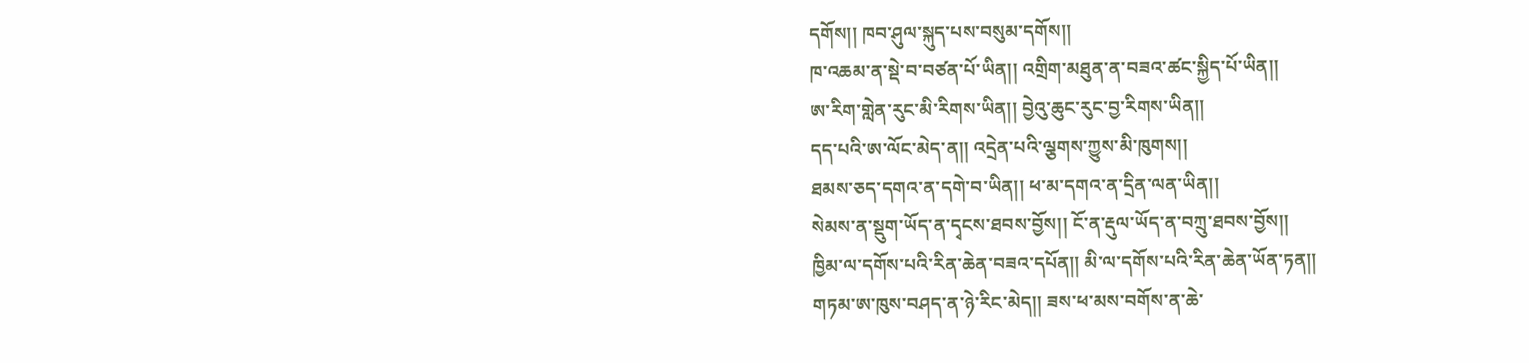དགོས།། ཁབ་ཤུལ་སྐུད་པས་བསུམ་དགོས།།
ཁ་འཆམ་ན་སྡེ་བ་བཙན་པོ་ཡིན།། འགྲིག་མཐུན་ན་བཟའ་ཚང་སྐྱིད་པོ་ཡིན།།
ཨ་རིག་གླེན་རུང་མི་རིགས་ཡིན།། བྱེའུ་ཆུང་རུང་བྱ་རིགས་ཡིན།།
དད་པའི་ཨ་ལོང་མེད་ན།། འདྲེན་པའི་ལྕགས་ཀྱུས་མི་ཁུགས།།
ཐམས་ཅད་དགའ་ན་དགེ་བ་ཡིན།། ཕ་མ་དགའ་ན་དྲིན་ལན་ཡིན།།
སེམས་ན་སྡུག་ཡོད་ན་དྭངས་ཐབས་བྱོས།། ངོ་ན་རྡུལ་ཡོད་ན་བཀྲུ་ཐབས་བྱོས།།
ཁྱིམ་ལ་དགོས་པའི་རིན་ཆེན་བཟའ་དཔོན།། མི་ལ་དགོས་པའི་རིན་ཆེན་ཡོན་ཏན།།
གཏམ་ཨ་ཁུས་བཤད་ན་ཉེ་རིང་མེད།། ཟས་ཕ་མས་བགོས་ན་ཆེ་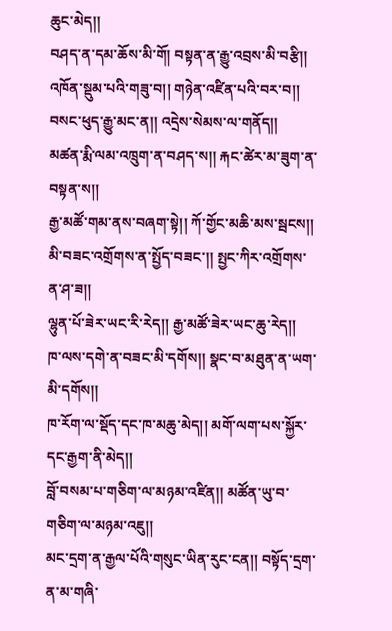ཆུང་མེད།།
བཤད་ན་དམ་ཆོས་མི་གོ། བསྟན་ན་རྒྱུ་འབྲས་མི་བརྩི།།
འཁོན་སྡུམ་པའི་གཟུ་བ།། གཉེན་འཛིན་པའི་བར་བ།།
བསང་ཕུད་རྒྱུ་མང་ན།། འདྲེས་སེམས་ལ་གནོད།།
མཚན་རྨི་ལམ་འཁྲུག་ན་བཤད་ས།། རྐང་ཚེར་མ་ཟུག་ན་བསྟན་ས།།
རྒྱ་མཚོ་གམ་ནས་བཞག་སྟེ།། ཀོ་གྱོང་མཆི་མས་སྦངས།།
མི་བཟང་འགྲོགས་ན་སྤྱོད་བཟང་།། སྤྱང་ཀིར་འགྲོགས་ན་ཤ་ཟ།།
ལྷུན་པོ་ཟེར་ཡང་རི་རེད།། རྒྱ་མཚོ་ཟེར་ཡང་ཆུ་རེད།།
ཁ་ལས་དགེ་ན་བཟང་མི་དགོས།། སྣང་བ་མཐུན་ན་ཡག་མི་དགོས།།
ཁ་རོག་ལ་སྡོད་དང་ཁ་མཆུ་མེད།། མགོ་ལག་པས་སྐྱོར་དང་རྒྱག་ནི་མེད།།
བློ་བསམ་པ་གཅིག་ལ་མཉམ་འཛིན།། མཚོན་ཡུ་བ་གཅིག་ལ་མཉམ་འཇུ།།
མང་དྲག་ན་རྒྱལ་པོའི་གསུང་ཡིན་རུང་ངན།། བསྟོད་དྲག་ན་མ་གཞི་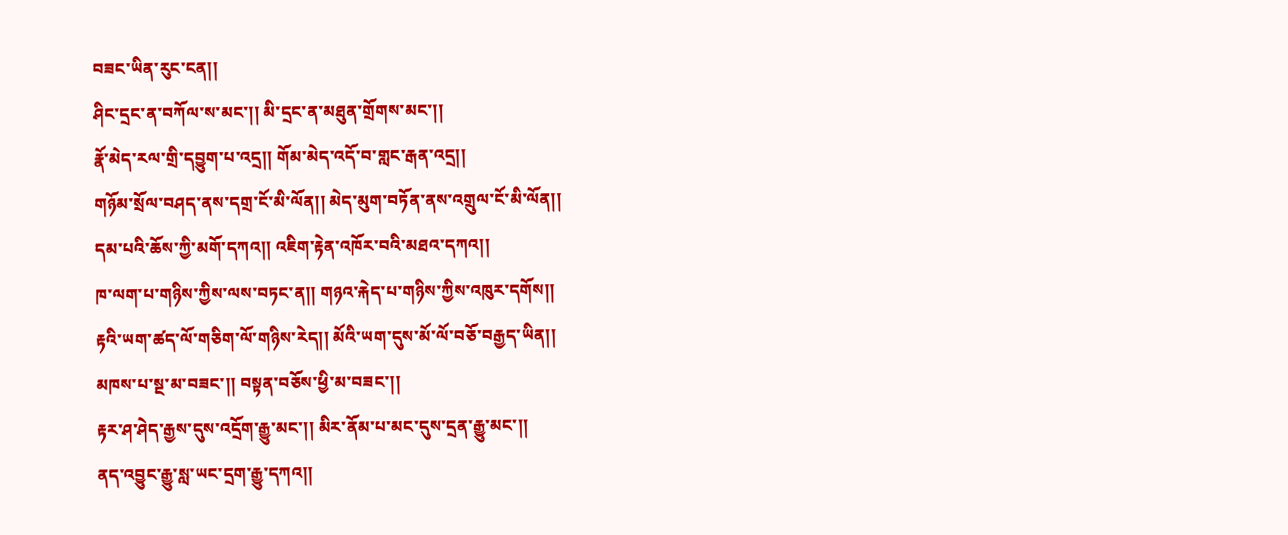བཟང་ཡིན་རུང་ངན།།
ཤིང་དྲང་ན་བཀོལ་ས་མང་།། མི་དྲང་ན་མཐུན་གྲོགས་མང་།།
རྣོ་མེད་རལ་གྲི་དབྱུག་པ་འདྲ།། གོམ་མེད་འདོ་བ་གླང་རྒན་འདྲ།།
གཉོམ་སྲོལ་བཤད་ནས་དགྲ་ངོ་མི་ལོན།། མེད་མུག་བཏོན་ནས་འགྲུལ་ངོ་མི་ལོན།།
དམ་པའི་ཆོས་ཀྱི་མགོ་དཀའ།། འཇིག་རྟེན་འཁོར་བའི་མཐའ་དཀའ།།
ཁ་ལག་པ་གཉིས་ཀྱིས་ལས་བཏང་ན།། གཉའ་རྐེད་པ་གཉིས་ཀྱིས་འཁུར་དགོས།།
རྟའི་ཡག་ཚད་ལོ་གཅིག་ལོ་གཉིས་རེད།། མོའི་ཡག་དུས་མོ་ལོ་བཅོ་བརྒྱད་ཡིན།།
མཁས་པ་སྔ་མ་བཟང་།། བསྟན་བཅོས་ཕྱི་མ་བཟང་།།
རྟར་ཤ་ཤེད་རྒྱས་དུས་འདྲོག་རྒྱུ་མང་།། མིར་ནོམ་པ་མང་དུས་དྲན་རྒྱུ་མང་།།
ནད་འབྱུང་རྒྱུ་སླ་ཡང་དྲག་རྒྱུ་དཀའ།།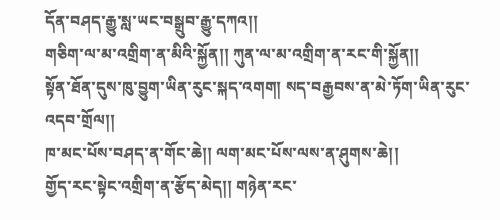དོན་བཤད་རྒྱུ་སླ་ཡང་བསྒྲུབ་རྒྱུ་དཀའ།།
གཅིག་ལ་མ་འགྲིག་ན་མིའི་སྐྱོན།། ཀུན་ལ་མ་འགྲིག་ན་རང་གི་སྐྱོན།།
སྟོན་ཐོན་དུས་ཁུ་བྱུག་ཡིན་རུང་སྐད་འགག། སད་བརྒྱབས་ན་མེ་ཏོག་ཡིན་རུང་འདབ་གྲོལ།།
ཁ་མང་པོས་བཤད་ན་གོང་ཆེ།། ལག་མང་པོས་ལས་ན་ཤུགས་ཆེ།།
གྱོད་རང་སྟེང་འགྲིག་ན་རྩོད་མེད།། གཉེན་རང་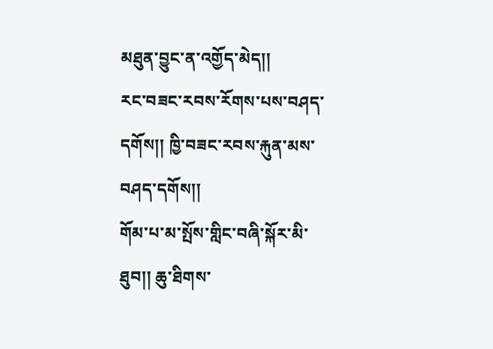མཐུན་བྱུང་ན་འགྱོད་མེད།།
རང་བཟང་རབས་རོགས་པས་བཤད་དགོས།། ཁྱི་བཟང་རབས་རྐུན་མས་བཤད་དགོས།།
གོམ་པ་མ་སྤོས་གླིང་བཞི་སྐོར་མི་ཐུབ།། ཆུ་ཐིགས་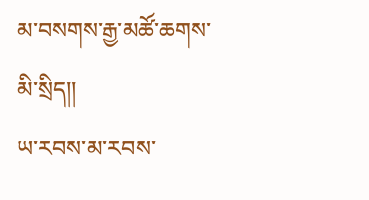མ་བསགས་རྒྱ་མཚོ་ཆགས་མི་སྲིད།།
ཡ་རབས་མ་རབས་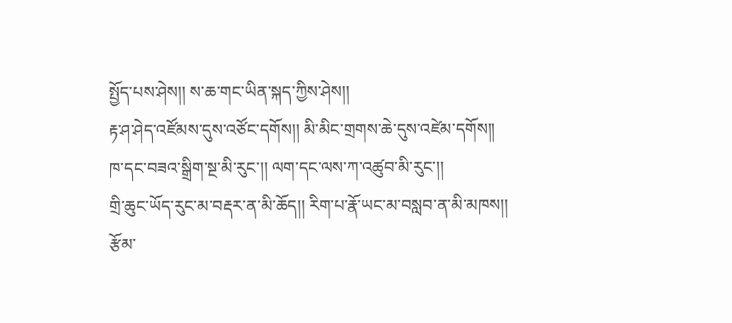སྤྱོད་པས་ཤེས།། ས་ཆ་གང་ཡིན་སྐད་ཀྱིས་ཤེས།།
རྟ་ཤ་ཤེད་འཛོམས་དུས་འཙོང་དགོས།། མི་མིང་གྲགས་ཆེ་དུས་འཛེམ་དགོས།།
ཁ་དང་བཟའ་སྒྲིག་སྔ་མི་རུང་།། ལག་དང་ལས་ཀ་འཚུབ་མི་རུང་།།
གྲི་ཆུང་ཡོད་རུང་མ་བརྡར་ན་མི་ཆོད།། རིག་པ་རྣོ་ཡང་མ་བསླབ་ན་མི་མཁས།།
རྩོམ་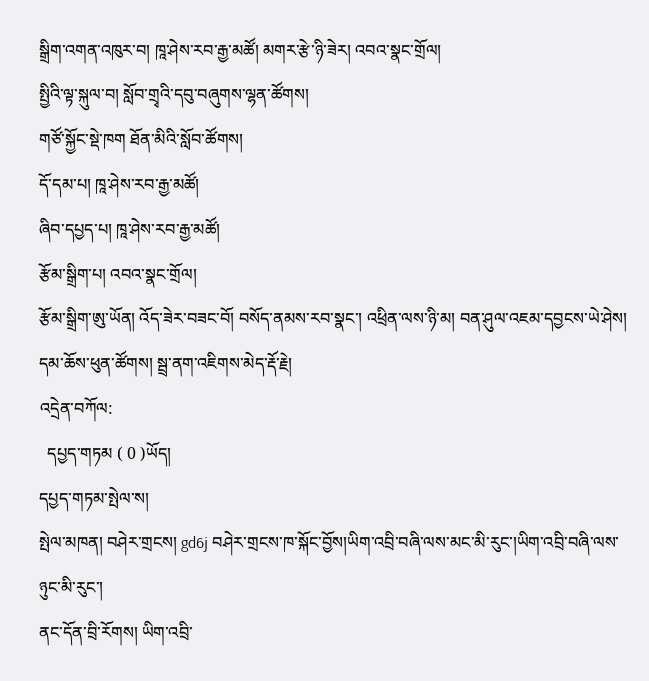སྒྲིག་འགན་འཁུར་བ། ཁཱ་ཤེས་རབ་རྒྱ་མཚོ། མགར་རྩེ་ཉི་ཟེར། འབའ་སྣང་གྲོལ།
སྤྱིའི་ལྟ་སྐུལ་བ། སློབ་གྲྭའི་དབུ་བཞུགས་ལྷན་ཚོགས།
གཙོ་སྐྱོང་སྡེ་ཁག ཐོན་མིའི་སློབ་ཚོགས།
དོ་དམ་པ། ཁཱ་ཤེས་རབ་རྒྱ་མཚོ།
ཞིབ་དཔྱད་པ། ཁཱ་ཤེས་རབ་རྒྱ་མཚོ།
རྩོམ་སྒྲིག་པ། འབའ་སྣང་གྲོལ།
རྩོམ་སྒྲིག་ཨུ་ཡོན། འོད་ཟེར་བཟང་བོ། བསོད་ནམས་རབ་སྣང་། འཕྲིན་ལས་ཉི་མ། བན་ཤུལ་འཇམ་དབྱངས་ཡེ་ཤེས། དམ་ཆོས་ཕུན་ཚོགས། སྦྲ་ནག་འཇིགས་མེད་རྡོ་རྗེ།
འདྲེན་བཀོལ:
  དཔྱད་གཏམ ( 0 )ཡོད།
དཔྱད་གཏམ་སྤེལ་ས།
སྤེལ་མཁན། བཤེར་གྲངས། gd6j བཤེར་གྲངས་ཁ་སྐོང་བྱོས།ཡིག་འབྲི་བཞི་ལས་མང་མི་རུང་།ཡིག་འབྲི་བཞི་ལས་ཉུང་མི་རུང་།
ནང་དོན་བྲི་རོགས། ཡིག་འབྲི་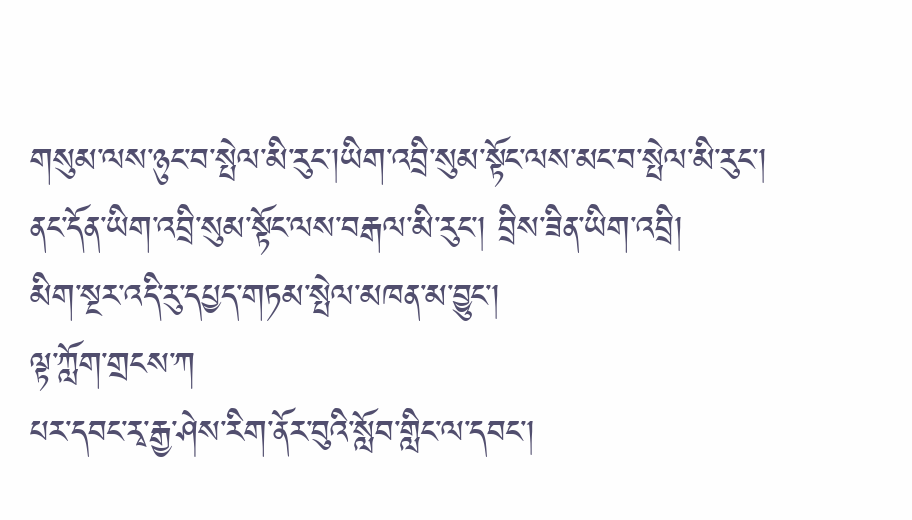གསུམ་ལས་ཉུང་བ་སྤེལ་མི་རུང་།ཡིག་འབྲི་སུམ་སྟོང་ལས་མང་བ་སྤེལ་མི་རུང་།
ནང་དོན་ཡིག་འབྲི་སུམ་སྟོང་ལས་བརྒལ་མི་རུང་། བྲིས་ཟིན་ཡིག་འབྲི།
མིག་སྔར་འདི་རུ་དཔྱད་གཏམ་སྤེལ་མཁན་མ་བྱུང་།
ལྟ་ཀློག་གྲངས་ཀ
པར་དབང་རྭ་རྒྱ་ཤེས་རིག་ནོར་བུའི་སློབ་གླིང་ལ་དབང་།